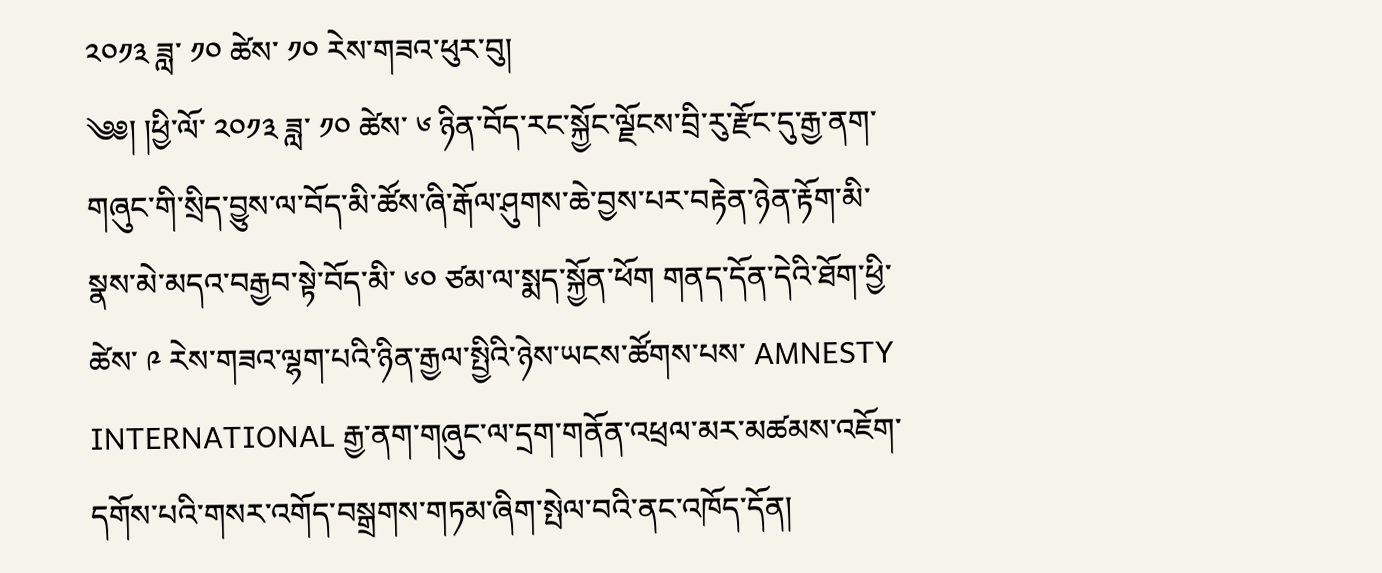༢༠༡༣ ཟླ་ ༡༠ ཚེས་ ༡༠ རེས་གཟའ་ཕུར་བུ།
༄༅། །ཕྱི་ལོ་ ༢༠༡༣ ཟླ་ ༡༠ ཚེས་ ༦ ཉིན་བོད་རང་སྐྱོང་ལྗོངས་བྲི་རུ་རྫོང་དུ་རྒྱ་ནག་གཞུང་གི་སྲིད་བྱུས་ལ་བོད་མི་ཚོས་ཞི་རྒོལ་ཤུགས་ཆེ་བྱས་པར་བརྟེན་ཉེན་རྟོག་མི་སྣས་མེ་མདའ་བརྒྱབ་སྟེ་བོད་མི་ ༦༠ ཙམ་ལ་སྨད་སྐྱོན་ཕོག གནད་དོན་དེའི་ཐོག་ཕྱི་ཚེས་ ༩ རེས་གཟའ་ལྷག་པའི་ཉིན་རྒྱལ་སྤྱིའི་ཉེས་ཡངས་ཚོགས་པས་ AMNESTY INTERNATIONAL རྒྱ་ནག་གཞུང་ལ་དྲག་གནོན་འཕྲལ་མར་མཚམས་འཇོག་དགོས་པའི་གསར་འགོད་བསྒྲགས་གཏམ་ཞིག་སྤེལ་བའི་ནང་འཁོད་དོན།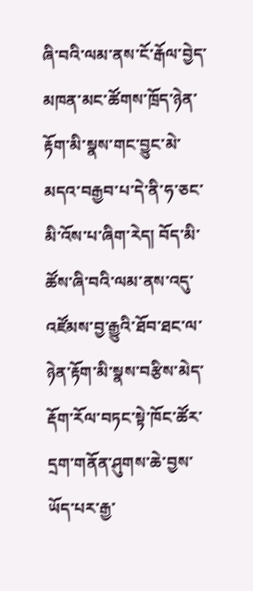ཞི་བའི་ལམ་ནས་ངོ་རྒོལ་བྱེད་མཁན་མང་ཚོགས་ཁྲོད་ཉེན་རྟོག་མི་སྣས་གང་བྱུང་མེ་མདའ་བརྒྱབ་པ་དེ་ནི་ཧ་ཅང་མི་འོས་པ་ཞིག་རེད། བོད་མི་ཚོས་ཞི་བའི་ལམ་ནས་འདུ་འཛོམས་བྱ་རྒྱུའི་ཐོབ་ཐང་ལ་ཉེན་རྟོག་མི་སྣས་བརྩིས་མེད་རྡོག་རོལ་བཏང་སྟེ་ཁོང་ཚོར་དྲག་གནོན་ཤུགས་ཆེ་བྱས་ཡོད་པར་རྒྱ་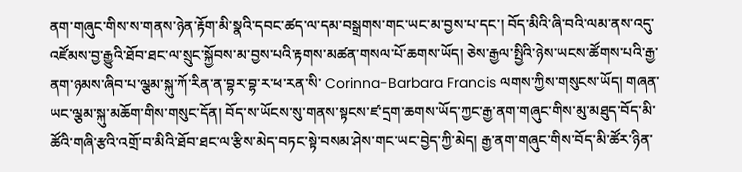ནག་གཞུང་གིས་ས་གནས་ཉེན་རྟོག་མི་སྣའི་དབང་ཚད་ལ་དམ་བསྒྲགས་གང་ཡང་མ་བྱས་པ་དང་། བོད་མིའི་ཞི་བའི་ལམ་ནས་འདུ་འཛོམས་བྱ་རྒྱུའི་ཐོབ་ཐང་ལ་སྲུང་སྐྱོབས་མ་བྱས་པའི་རྟགས་མཚན་གསལ་པོ་ཆགས་ཡོད། ཅེས་རྒྱལ་སྤྱིའི་ཉེས་ཡངས་ཚོགས་པའི་རྒྱ་ནག་ཉམས་ཞིབ་པ་ལྕམ་སྐུ་ཀོ་རིན་ན་བྷར་བྷ་ར་ཕ་རན་སི་ Corinna-Barbara Francis ལགས་ཀྱིས་གསུངས་ཡོད། གཞན་ཡང་ལྕམ་སྐུ་མཆོག་གིས་གསུང་དོན། བོད་ས་ཡོངས་སུ་གནས་སྟངས་ཛ་དྲག་ཆགས་ཡོད་ཀྱང་རྒྱ་ནག་གཞུང་གིས་མུ་མཐུད་བོད་མི་ཚོའི་གཞི་རྩའི་འགྲོ་བ་མིའི་ཐོབ་ཐང་ལ་རྩིས་མེད་བཏང་སྟེ་བསམ་ཤེས་གང་ཡང་བྱེད་ཀྱི་མེད། རྒྱ་ནག་གཞུང་གིས་བོད་མི་ཚོར་ཉིན་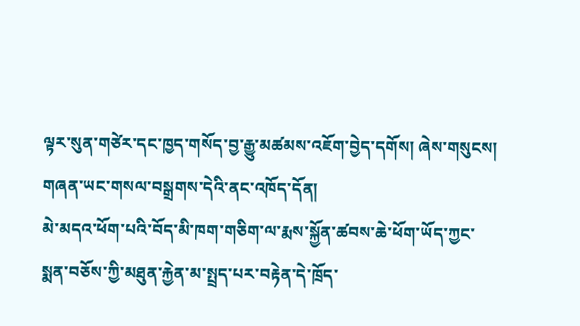ལྟར་སུན་གཙེར་དང་ཁྱད་གསོད་བྱ་རྒྱུ་མཚམས་འཇོག་བྱེད་དགོས། ཞེས་གསུངས། གཞན་ཡང་གསལ་བསྒྲགས་དེའི་ནང་འཁོད་དོན།
མེ་མདའ་ཕོག་པའི་བོད་མི་ཁག་གཅིག་ལ་རྨས་སྐྱོན་ཚབས་ཆེ་ཕོག་ཡོད་ཀྱང་སྨན་བཅོས་ཀྱི་མཐུན་རྐྱེན་མ་སྤྲད་པར་བརྟེན་དེ་ཁྲོད་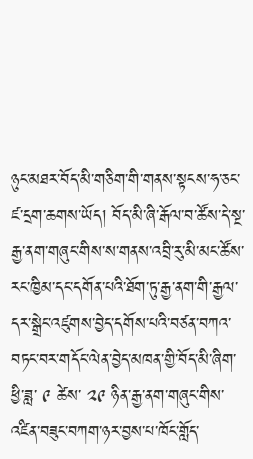ཉུང་མཐར་བོད་མི་གཅིག་གི་གནས་སྟངས་ཧ་ཅང་ཛ་དྲག་ཆགས་ཡོད། བོད་མི་ཞི་རྒོལ་བ་ཚོས་དེ་སྔ་རྒྱ་ནག་གཞུང་གིས་ས་གནས་འབྲི་རུ་མི་མང་ཚོས་རང་ཁྱིམ་དང་དགོན་པའི་ཐོག་ཏུ་རྒྱ་ནག་གི་རྒྱལ་དར་སྒྲེང་འཛུགས་བྱེད་དགོས་པའི་བཙན་བཀའ་བཏང་བར་གདོང་ལེན་བྱེད་མཁན་གྱི་བོད་མི་ཞིག་ཕྱི་ཟླ་ ༩ ཚེས་ ༢༩ ཉིན་རྒྱ་ནག་གཞུང་གིས་འཛིན་བཟུང་བཀག་ཉར་བྱས་པ་ཁོང་གློད་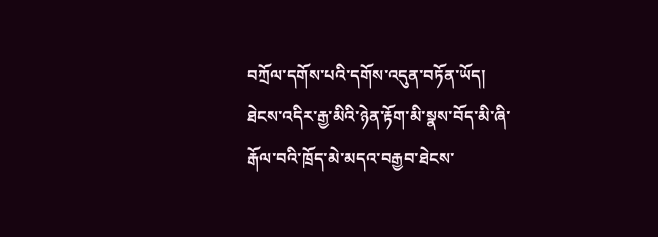བཀྲོལ་དགོས་པའི་དགོས་འདུན་བཏོན་ཡོད། ཐེངས་འདིར་རྒྱ་མིའི་ཉེན་རྟོག་མི་སྣས་བོད་མི་ཞི་རྒོལ་བའི་ཁྲོད་མེ་མདའ་བརྒྱབ་ཐེངས་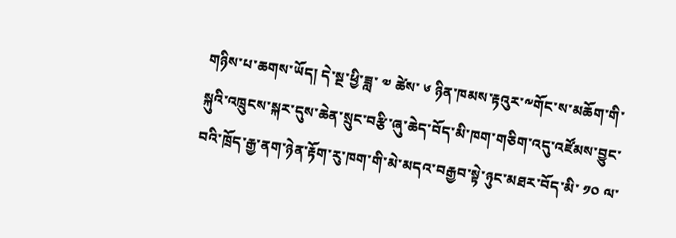གཉིས་པ་ཆགས་ཡོད། དེ་སྔ་ཕྱི་ཟླ་ ༧ ཚེས་ ༦ ཉིན་ཁམས་རྟའུར་༸གོང་ས་མཆོག་གི་སྐུའི་འཁྲུངས་སྐར་དུས་ཆེན་སྲུང་བརྩི་ཞུ་ཆེད་བོད་མི་ཁག་གཅིག་འདུ་འཛོམས་བྱུང་བའི་ཁྲོད་རྒྱ་ནག་ཉེན་རྟོག་རུ་ཁག་གི་མེ་མདའ་བརྒྱབ་སྟེ་ཉུང་མཐར་བོད་མི་ ༡༠ ལ་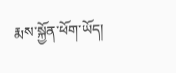རྨས་སྐྱོན་ཕོག་ཡོད།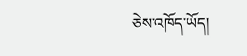ཅེས་འཁོད་ཡོད།